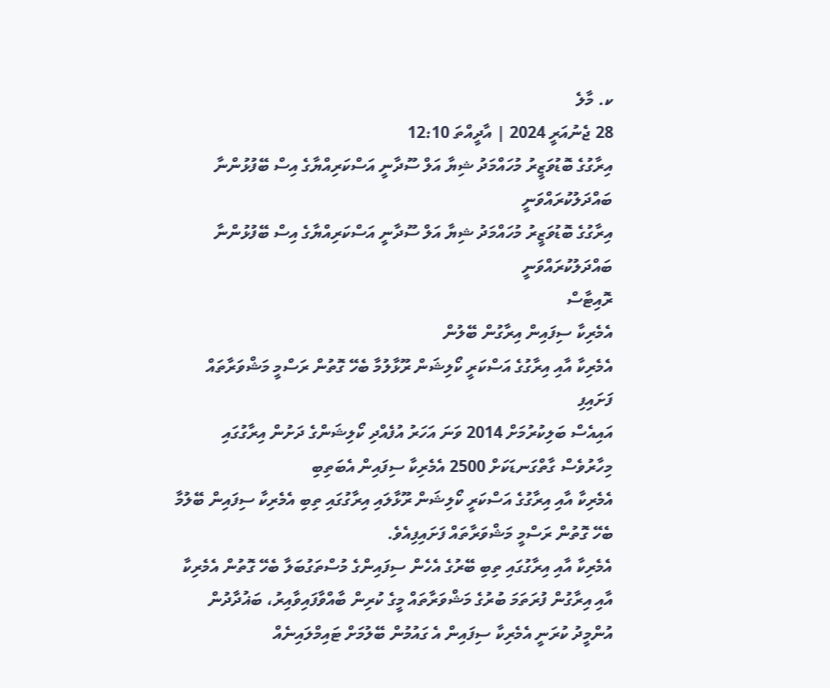ކ. މާލެ
28 ޖެނުއަރީ 2024 | އާދީއްތަ 12:10
އިރާގުގެ ބޮޑުވަޒީރު މުހައްމަދު ޝިޔާ އަލް ސޫދާނީ އަސްކަރިއްޔާގެ އިސް ބޭފުޅުންނާ ބައްދަލުކުރައްވަނީ
އިރާގުގެ ބޮޑުވަޒީރު މުހައްމަދު ޝިޔާ އަލް ސޫދާނީ އަސްކަރިއްޔާގެ އިސް ބޭފުޅުންނާ ބައްދަލުކުރައްވަނީ
ރޮއިޓާސް
އެމެރިކާ ސިފައިން އިރާގުން ބޭލުން
އެމެރިކާ އާއި އިރާގުގެ އަސްކަރީ ކޯލިޝަން ރޫޅާލުމާ ބެހޭ ގޮތުން ރަސްމީ މަޝްވަރާތައް ފަށައިފި
އައިއެސް ބަލިކުރުމަށް 2014 ވަނަ އަހަރު އުފެއްދި ކޯލިޝަންގެ ދަށުން އިރާގުގައި މިހާރުވެސް ގާތްގަނޑަކަށް 2500 އެމެރިކާ ސިފައިން އެބަތިބި
އެމެރިކާ އާއި އިރާގުގެ އަސްކަރީ ކޯލިޝަން ރޫޅާލައި އިރާގުގައި ތިބި އެމެރިކާ ސިފައިން ބޭލުމާ ބެހޭ ގޮތުން ރަސްމީ މަޝްވަރާތައް ފަށައިފިއެވެ.
އެމެރިކާ އާއި އިރާގުގައި ތިބި ބޭރުގެ އެހެން ސިފައިންގެ މުސްތަގުބަލާ ބެހޭ ގޮތުން އެމެރިކާ އާއި އިރާގުން ފުރަތަމަ ބުރުގެ މަޝްވަރާތައް މީގެ ކުރިން ބާއްވާފައިވާއިރު، ބަޣުދާދުން އުންމީދު ކުރަނީ އެމެރިކާ ސިފައިން އެ ގައުމުން ބޭލުމަށް ޓައިމްލައިނެއް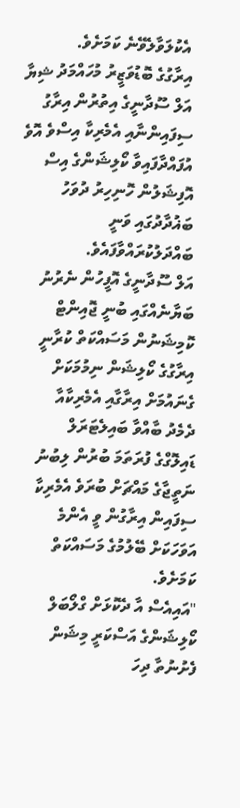އެކުލަވާލެވޭނެ ކަމަށެވެ.
އިރާގުގެ ބޮޑުވަޒީރު މުހައްމަދު ޝިޔާ އަލް ސޫދާނީގެ އިތުރުން އިރާގު ސިފައިންނާއި އެމެރިކާ އިސްވެ އޮވެ އުފައްދާފައިވާ ކޯލިޝަންގެ އިސް އޮފިޝަލުން ހޮނިހިރު ދުވަހު ބަޣުދާދުގައި ވަނީ ބައްދަލުކުރައްވާފައެވެ.
އަލް ސޫދާނީގެ އޮފީހުން ނެރުނު ބަޔާނެއްގައި ބުނީ ޖޮއިންޓް ކޮމިޝަނުން މަސައްކަތް ކުރާނީ އިރާގުގެ ކޯލިޝަން ނިމުމަކަށް ގެނައުމަށް އިރާގާއި އެމެރިކާއާ ދެމެދު ބާއްވާ ބައިލެޓަރަލް ޑައިލޮގްގެ ފުރަތަމަ ބުރުން ލިބުނު ނަތީޖާގެ މައްޗަށް ބުރަވެ އެމެރިކާ ސިފައިން އިރާގުން ވީ އެންމެ އަވަހަކަށް ބޭލުމުގެ މަސައްކަތް ކަމަށެވެ.
"އައިއެސް އާ ދެކޮޅަށް ގްލޯބަލް ކޯލިޝަންގެ އަސްކަރީ މިޝަން ފެށުނުތާ ދިހަ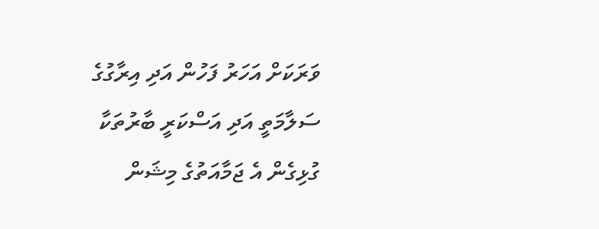ވަރަކަށް އަހަރު ފަހުން އަދި އިރާގުގެ ސަލާމަތީ އަދި އަސްކަރީ ބާރުތަކާ ގުޅިގެން އެ ޖަމާއަތުގެ މިޝަން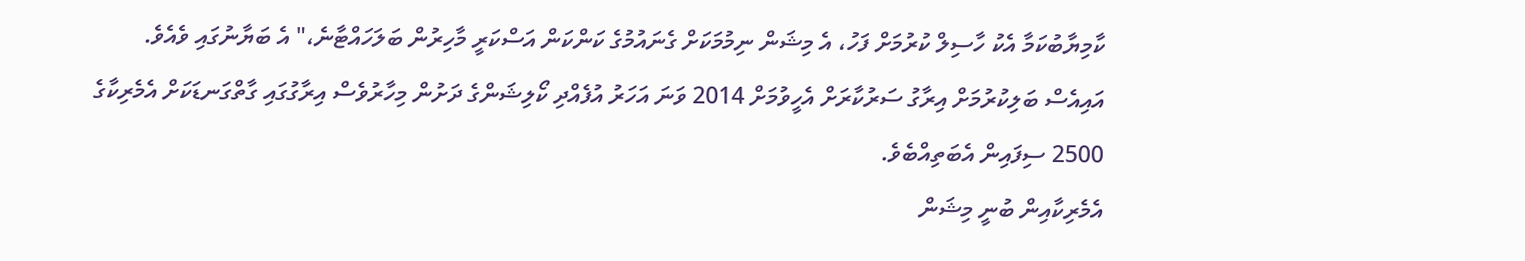ކާމިޔާބުކަމާ އެކު ހާސިލް ކުރުމަށް ފަހު، އެ މިޝަން ނިމުމަކަށް ގެނައުމުގެ ކަންކަން އަސްކަރީ މާހިރުން ބަލަހައްޓާނެ،" އެ ބަޔާނުގައި ވެއެވެ.
އައިއެސް ބަލިކުރުމަށް އިރާގު ސަރުކާރަށް އެހީވުމަށް 2014 ވަނަ އަހަރު އުފެއްދި ކޯލިޝަންގެ ދަށުން މިހާރުވެސް އިރާގުގައި ގާތްގަނޑަކަށް އެމެރިކާގެ 2500 ސިފައިން އެބަތިއްބެވެ.
އެމެރިކާއިން ބުނީ މިޝަން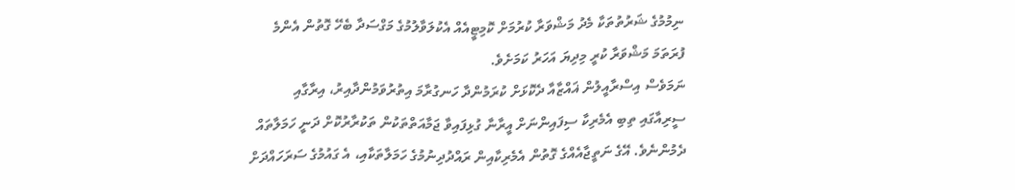ނިމުމުގެ ޝަރުތުތަކާ މެދު މަޝްވަރާ ކުރުމަށް ކޮމިޓީއެއް އެކުލަވާލުމުގެ މަގްސަދާ ބެހޭ ގޮތުން އެންމެ ފުރަތަމަ މަޝްވަރާ ކުރީ މިދިޔަ އަހަރު ކަމަށެވެ.
ނަމަވެސް އިސްރާއީލުން ޣައްޒާއާ ދެކޮޅަށް ކުރަމުންދާ ހަނގުރާމަ އިތުރުވަމުންދާއިރު، އިރާގާއި ސީރިއާގައި ތިބި އެމެރިކާ ސިފައިންނަށް އީރާނާ ގުޅިފައިވާ ޖަމާއަތްތަކުން ތަކުރާރުކޮށް ދަނީ ހަމަލާތައް ދެމުންނެވެ. އޭގެ ނަތީޖާއެއްގެ ގޮތުން އެމެރިކާއިން ރައްދުދިނުމުގެ ހަމަލާތަކާއި، އެ ގައުމުގެ ސަރަހައްދަށް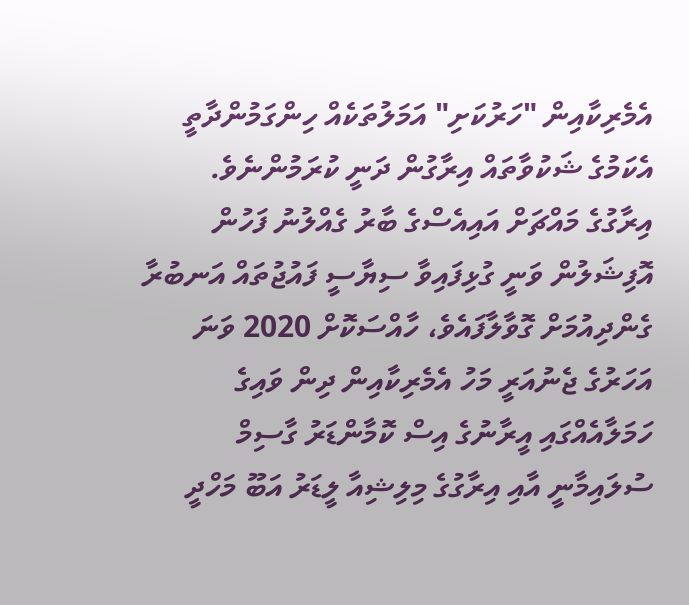އެމެރިކާއިން "ހަރުކަށި" އަމަލުތަކެއް ހިންގަމުންދާތީ އެކަމުގެ ޝަކުވާތައް އިރާގުން ދަނީ ކުރަމުންނެވެ.
އިރާގުގެ މައްޗަށް އައިއެސްގެ ބާރު ގެއްލުނު ފަހުން އޮފިޝަލުން ވަނީ ގުޅިފައިވާ ސިޔާސީ ފައުޖުތައް އަނބުރާ ގެންދިއުމަށް ގޮވާލާފައެވެ، ހާއްސަކޮށް 2020 ވަނަ އަހަރުގެ ޖެނުއަރީ މަހު އެމެރިކާއިން ދިން ވައިގެ ހަމަލާއެއްގައި އީރާނުގެ އިސް ކޮމާންޑަރު ގާސިމް ސުލައިމާނީ އާއި އިރާގުގެ މިލިޝިއާ ލީޑަރު އަބޫ މަހްދީ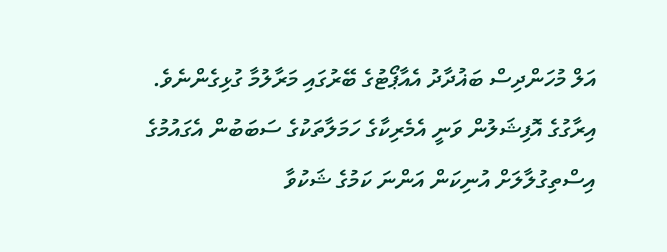އަލް މުހަންދިސް ބަޣުދާދު އެއާޕޯޓުގެ ބޭރުގައި މަރާލުމާ ގުޅިގެންނެވެ.
އިރާގުގެ އޮފިޝަލުން ވަނީ އެމެރިކާގެ ހަމަލާތަކުގެ ސަބަބުން އެގައުމުގެ އިސްތިގުލާލަށް އުނިކަން އަންނަ ކަމުގެ ޝަކުވާ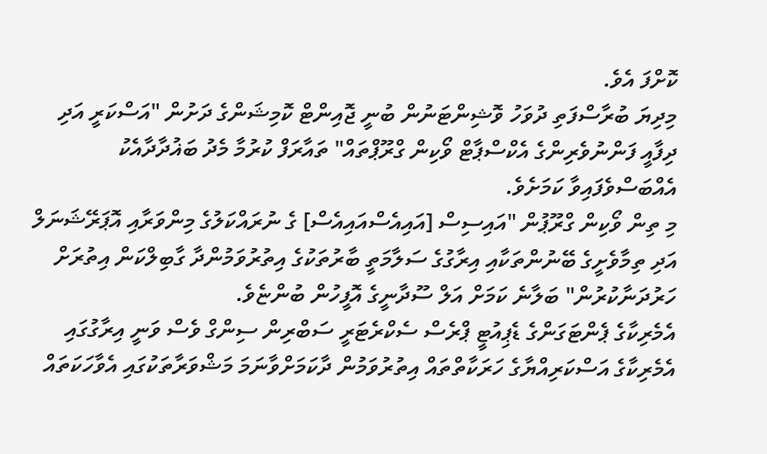ކޮށްފަ އެވެ.
މިދިޔަ ބުރާސްފަތި ދުވަހު ވޮޝިންޓަނުން ބުނީ ޖޮއިންޓް ކޮމިޝަންގެ ދަށުން "އަސްކަރީ އަދި ދިފާއީ ފަންނުވެރިންގެ އެކްސްޕާޓް ވޯކިން ގްރޫޕްތައް" ތައާރަފް ކުރުމާ މެދު ބަޣުދާދާއެކު އެއްބަސްވެފައިވާ ކަމަށެވެ.
މި ތިން ވޯކިން ގްރޫޕުން "އައިސިސް [އައިއެސްއައިއެސް] ގެ ނުރައްކަލުގެ މިންވަރާއި އޮޕަރޭޝަނަލް އަދި ތިމާވެށީގެ ބޭނުންތަކާއި އިރާގުގެ ސަލާމަތީ ބާރުތަކުގެ އިތުރުވަމުންދާ ގާބިލްކަން އިތުރަށް ހަރުދަނާކުރުން" ބަލާނެ ކަމަށް އަލް ސޫދާނީގެ އޮފީހުން ބުންޏެވެ.
އެމެރިކާގެ ޕެންޓަގަންގެ ޑެޕިއުޓީ ޕްރެސް ސެކްރެޓަރީ ސަބްރިން ސިންގް ވެސް ވަނީ އިރާގުގައި އެމެރިކާގެ އަސްކަރިއްޔާގެ ހަރަކާތްތައް އިތުރުވަމުން ދާކަމަށްވާނަމަ މަޝްވަރާތަކުގައި އެވާހަކަތައް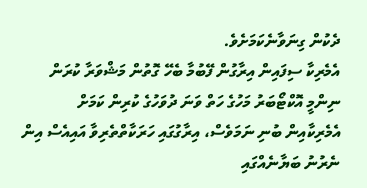ދެކުން ގިނަވާނެކަމަށެވެ.
އެމެރިކާ ސިފައިން އިރާގުން ފޭބުމާ ބެހޭ ގޮތުން މަޝްވަރާ ކުރަން ނިންމީ އޮކްޓޯބަރު މަހުގެ ހަތް ވަނަ ދުވަހުގެ ކުރިން ކަމަށް އެމެރިކާއިން ބުނި ނަމަވެސް، އިރާގުގައި ހަރަކާތްތެރިވާ އައިއެސް އިން ނެރުނު ބަޔާނެއްގައި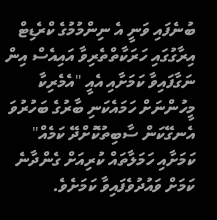ބުނެފައި ވަނީ އެ ނިންމުމުގެ ކްރެޑިޓް އިރާގުގައި ހަރަކާތްތެރިވާ އައިއެސް އިން ނަގާފައިވާ ކަމަށާއި އެއީ "އެމެރިކާ މީހުންނަށް ހަމައެކަނި ބާރުގެ ބަހުރުވަ އެނގޭކަން ސާބިތުކޮށްދޭ ކަމެއް" ކަމަށާއި ހަމަލާތައް ކުރިއަށް ގެންދާނެ ކަމަށް ވައުދުވެފައިވާ ކަމަށެވެ.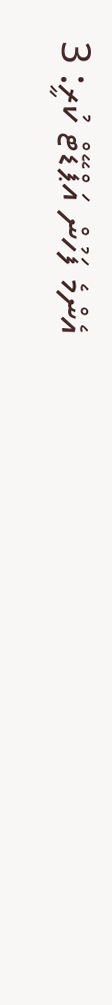އެންމެ ފަހުން އަޕްޑޭޓް ކުރީ: 3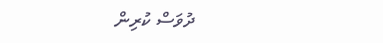ދުވަސް ކުރިން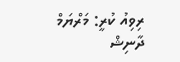ރިވިއު ކުރީ: މަރްޔަމް ދާނިޝް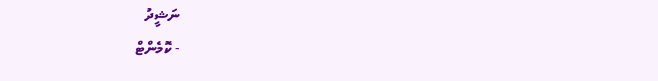ނަޝީދު
- ކޮމެންޓް